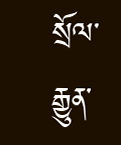སྲོལ་རྒྱུན་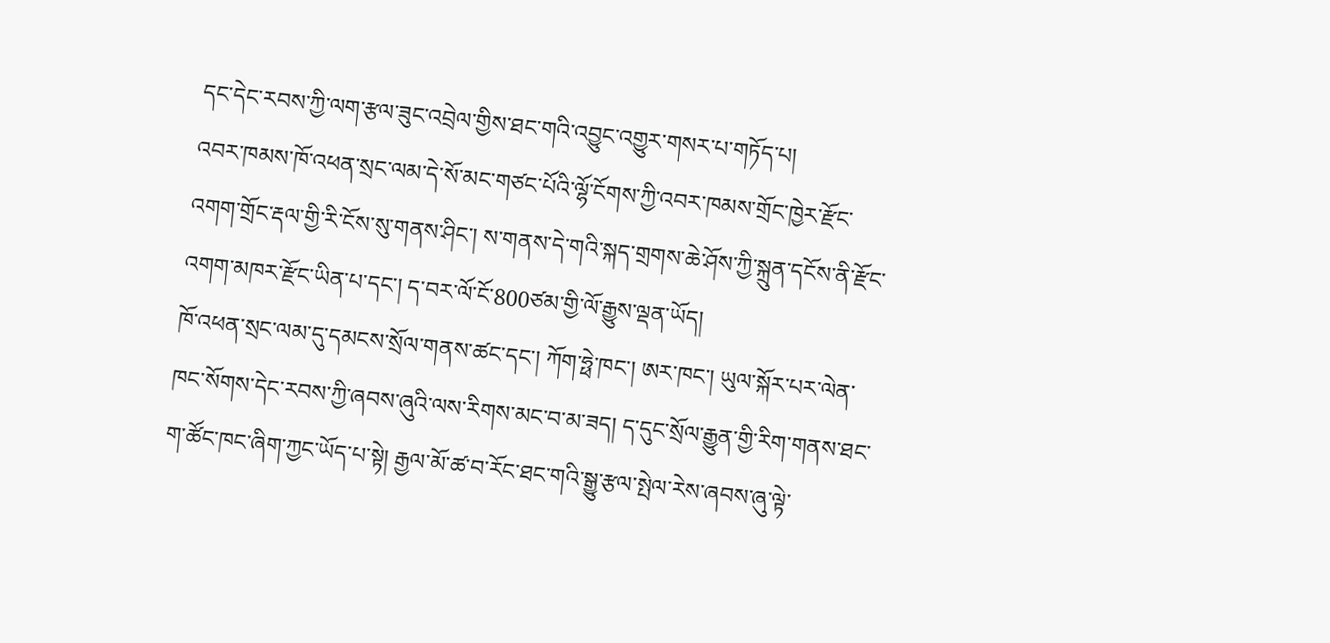དང་དེང་རབས་ཀྱི་ལག་རྩལ་ཟུང་འབྲེལ་གྱིས་ཐང་གའི་འབྱུང་འགྱུར་གསར་པ་གཏོད་པ།
འབར་ཁམས་ཁོ་འཕན་སྲང་ལམ་དེ་སོ་མང་གཙང་པོའི་ལྷོ་ངོགས་ཀྱི་འབར་ཁམས་གྲོང་ཁྱེར་རྫོང་འགག་གྲོང་རྡལ་གྱི་རི་ངོས་སུ་གནས་ཤིང་། ས་གནས་དེ་གའི་སྐད་གྲགས་ཆེ་ཤོས་ཀྱི་སྐྲུན་དངོས་ནི་རྫོང་འགག་མཁར་རྫོང་ཡིན་པ་དང་། ད་བར་ལོ་ངོ་800ཙམ་གྱི་ལོ་རྒྱུས་ལྡན་ཡོད།
ཁོ་འཕན་སྲང་ལམ་དུ་དམངས་སྲོལ་གནས་ཚང་དང་། ཀོག་ཧྥེ་ཁང་། ཨར་ཁང་། ཡུལ་སྐོར་པར་ལེན་ཁང་སོགས་དེང་རབས་ཀྱི་ཞབས་ཞུའི་ལས་རིགས་མང་བ་མ་ཟད། ད་དུང་སྲོལ་རྒྱུན་གྱི་རིག་གནས་ཐང་ག་ཚོང་ཁང་ཞིག་ཀྱང་ཡོད་པ་སྟེ། རྒྱལ་མོ་ཚ་བ་རོང་ཐང་གའི་སྒྱུ་རྩལ་སྤེལ་རེས་ཞབས་ཞུ་ལྟེ་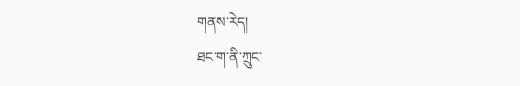གནས་རེད།
ཐང་ག་ནི་ཀྲུང་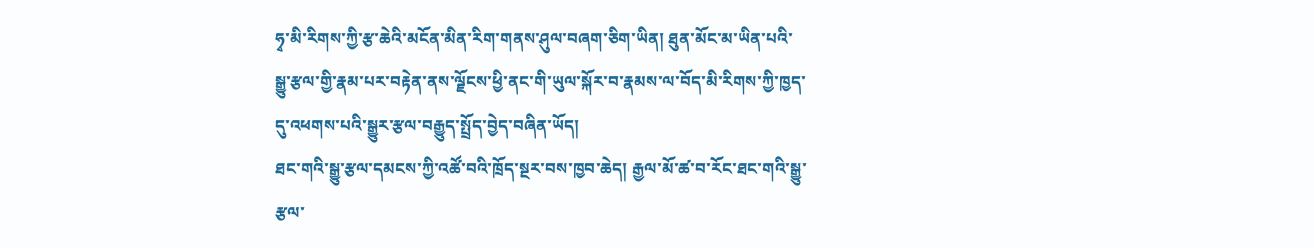ཧྭ་མི་རིགས་ཀྱི་རྩ་ཆེའི་མངོན་མིན་རིག་གནས་ཤུལ་བཞག་ཅིག་ཡིན། ཐུན་མོང་མ་ཡིན་པའི་སྒྱུ་རྩལ་གྱི་རྣམ་པར་བརྟེན་ནས་ལྗོངས་ཕྱི་ནང་གི་ཡུལ་སྐོར་བ་རྣམས་ལ་བོད་མི་རིགས་ཀྱི་ཁྱད་དུ་འཕགས་པའི་སྒྱུར་རྩལ་བརྒྱུད་སྤྲོད་བྱེད་བཞིན་ཡོད།
ཐང་གའི་སྒྱུ་རྩལ་དམངས་ཀྱི་འཚོ་བའི་ཁྲོད་སྔར་བས་ཁྱབ་ཆེད། རྒྱལ་མོ་ཚ་བ་རོང་ཐང་གའི་སྒྱུ་རྩལ་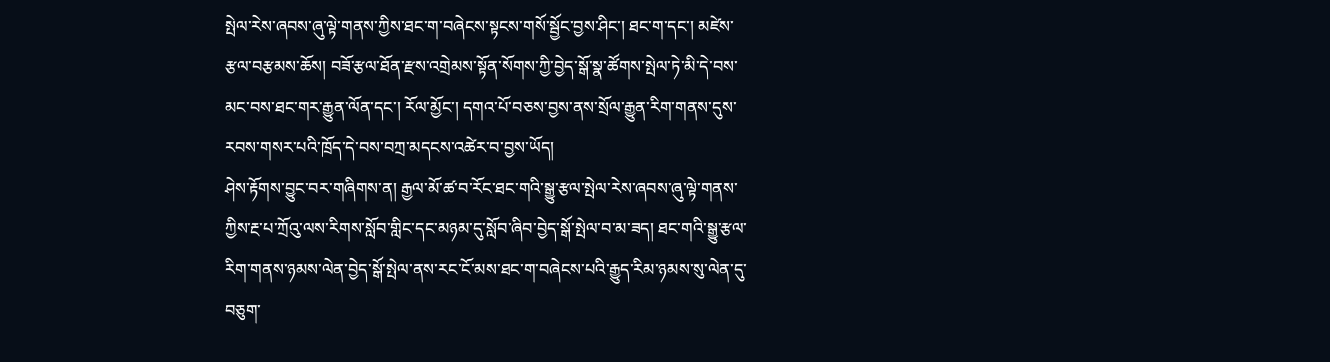སྤེལ་རེས་ཞབས་ཞུ་ལྟེ་གནས་ཀྱིས་ཐང་ག་བཞེངས་སྟངས་གསོ་སྦྱོང་བྱས་ཤིང་། ཐང་ག་དང་། མཛེས་རྩལ་བརྩམས་ཆོས། བཟོ་རྩལ་ཐོན་རྫས་འགྲེམས་སྟོན་སོགས་ཀྱི་བྱེད་སྒོ་སྣ་ཚོགས་སྤེལ་ཏེ་མི་དེ་བས་མང་བས་ཐང་གར་རྒྱུན་ལོན་དང་། རོལ་མྱོང་། དགའ་པོ་བཅས་བྱས་ནས་སྲོལ་རྒྱུན་རིག་གནས་དུས་རབས་གསར་པའི་ཁྲོད་དེ་བས་བཀྲ་མདངས་འཚེར་བ་བྱས་ཡོད།
ཤེས་རྟོགས་བྱུང་བར་གཞིགས་ན། རྒྱལ་མོ་ཚ་བ་རོང་ཐང་གའི་སྒྱུ་རྩལ་སྤེལ་རེས་ཞབས་ཞུ་ལྟེ་གནས་ཀྱིས་རྔ་པ་ཀྲོའུ་ལས་རིགས་སློབ་གླིང་དང་མཉམ་དུ་སློབ་ཞིབ་བྱེད་སྒོ་སྤེལ་བ་མ་ཟད། ཐང་གའི་སྒྱུ་རྩལ་རིག་གནས་ཉམས་ལེན་བྱེད་སྒོ་སྤེལ་ནས་རང་ངོ་མས་ཐང་ག་བཞེངས་པའི་རྒྱུད་རིམ་ཉམས་སུ་ལེན་དུ་བཅུག་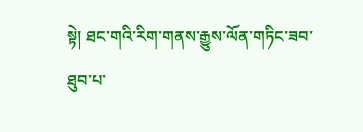སྟེ། ཐང་གའི་རིག་གནས་རྒྱུས་ལོན་གཏིང་ཟབ་ཐུབ་པ་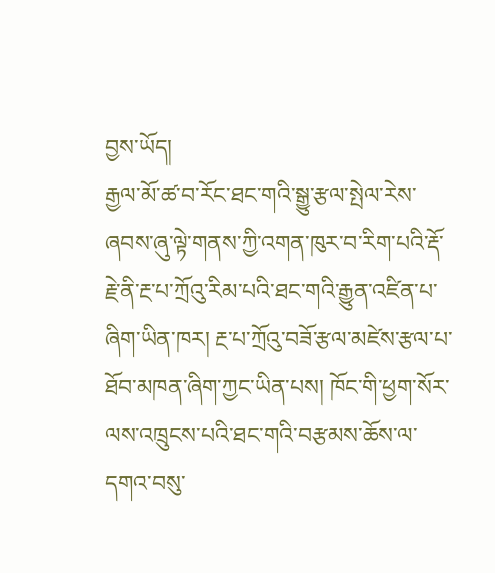བྱས་ཡོད།
རྒྱལ་མོ་ཚ་བ་རོང་ཐང་གའི་སྒྱུ་རྩལ་སྤེལ་རེས་ཞབས་ཞུ་ལྟེ་གནས་ཀྱི་འགན་ཁུར་བ་རིག་པའི་རྡོ་རྗེ་ནི་རྔ་པ་ཀྲོའུ་རིམ་པའི་ཐང་གའི་རྒྱུན་འཛིན་པ་ཞིག་ཡིན་ཁར། རྔ་པ་ཀྲོའུ་བཟོ་རྩལ་མཛེས་རྩལ་པ་ཐོབ་མཁན་ཞིག་ཀྱང་ཡིན་པས། ཁོང་གི་ཕྱག་སོར་ལས་འཁྲུངས་པའི་ཐང་གའི་བརྩམས་ཆོས་ལ་དགའ་བསུ་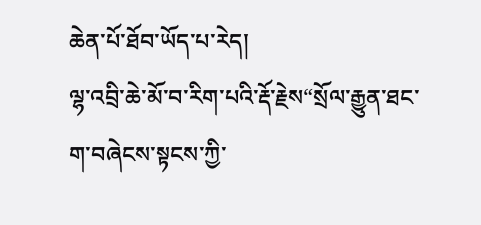ཆེན་པོ་ཐོབ་ཡོད་པ་རེད།
ལྷ་འབྲི་ཆེ་མོ་བ་རིག་པའི་རྡོ་རྗེས“སྲོལ་རྒྱུན་ཐང་ག་བཞེངས་སྟངས་ཀྱི་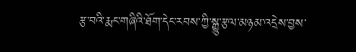རྩ་བའི་རྨང་གཞིའི་ཐོག་དེང་རབས་ཀྱི་སྒྱུ་རྩལ་མཉམ་འདྲེས་བྱས་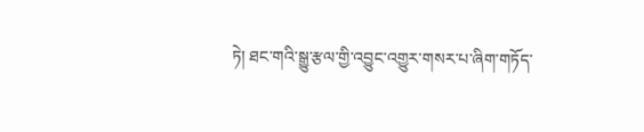ཏེ། ཐང་གའི་སྒྱུ་རྩལ་གྱི་འབྱུང་འགྱུར་གསར་པ་ཞིག་གཏོད་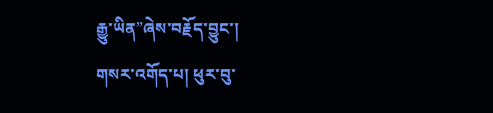རྒྱུ་ཡིན”ཞེས་བརྗོད་བྱུང་།
གསར་འགོད་པ། ཕུར་བུ་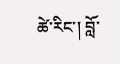ཚེ་རིང་། བློ་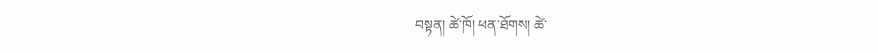བསྟན། ཚེ་ཁོ། ཕན་ཐོགས། ཚེ་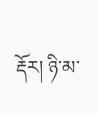རྡོར། ཉི་མ་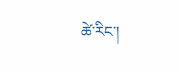ཚེ་རིང་།